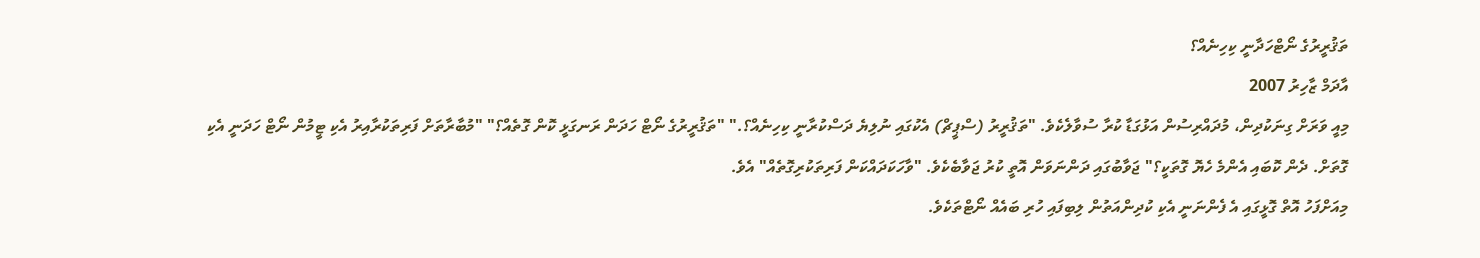ތަޤުރީރުގެ ނޯޓްހަދާނީ ކިހިނެއް؟
އާދަމް ޒާހިރު 2007
މިއީ ވަރަށް ގިނަކުދިން، މުދައްރިސުން އަޅުގަޑާ ކުރާ ސުވާލެކެވެ. "ތަޤުރީރު (ސްޕީޗް) އެކުގައި ނުލިޔެ ދަސްކުރާނީ ކިހިނެއް؟." "ތަޤުރީރުގެ ނޯޓް ހަދަން ރަނގަޅީ ކޮން ގޮތެއް؟" "މުބާރާތަށް ފަރިތަކުރާއިރު އެކި ޓީމުން ނޯޓް ހަދަނީ އެކި ގޮތަށް. ދެން ކޮބައި އެންމެ ހެޔޮ ގޮތަކީ؟" ޖަވާބުގައި ދަންނަވަން އޮތީ ކުރު ޖަވާބެކެވެ. "ވާހަކަދައްކަން ފަރިތަކުރިގޮތެއް" އެވެ.
މިއަށްފަހު އޮތް ގޮޅީގައި އެ ފެންނަނީ އެކި ކުދިންއަތުން ލިބިފައި ހުރި ބައެއް ނޯޓްތަކެވެ.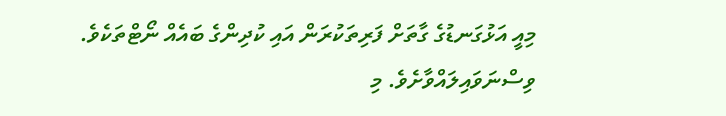މިއީ އަޅުގަނޑުގެ ގާތަށް ފަރިތަކުރަން އައި ކުދިންގެ ބައެއް ނޯޓްތަކެވެ. ވިސްނަވައިލައްވާށެވެ. މި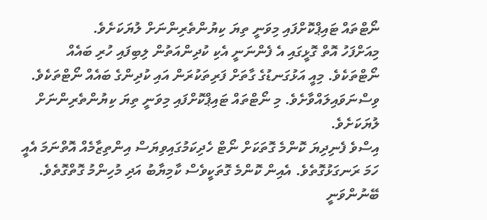ނޯޓްތައް ޓައިޕްކޮށްފައި މިވަނީ ތިޔަ ކިޔުންތެރިންނަށް ލުޔަކަށެވެ.
މިއަށްފަހު އޮތް ގޮޅީގައި އެ ފެންނަނީ އެކި ކުދިންއަތުން ލިބިފައި ހުރި ބައެއް ނޯޓްތަކެވެ. މިއީ އަޅުގަނޑުގެ ގާތަށް ފަރިތަކުރަން އައި ކުދިންގެ ބައެއް ނޯޓްތަކެވެ. ވިސްނަވައިލައްވާށެވެ. މި ނޯޓްތައް ޓައިޕްކޮށްފައި މިވަނީ ތިޔަ ކިޔުންތެރިންނަށް ލުޔަކަށެވެ.
އިސްވެ ފެނިދިޔަ ކޮންމެ ގޮތަކަށް ނޯޓް ހެދިކަމުގައިވިޔަސް އިންތިޒާމެއް އޮތްނަމަ އެއީ ހަމަ ރަނގަޅުގޮތެވެ. އެއިން ކޮންމެ ގޮތަކީވެސް ކާމިޔާބު އަދި މުހިންމު ގޮތްގޮތެވެ. ބޭނުންވަނީ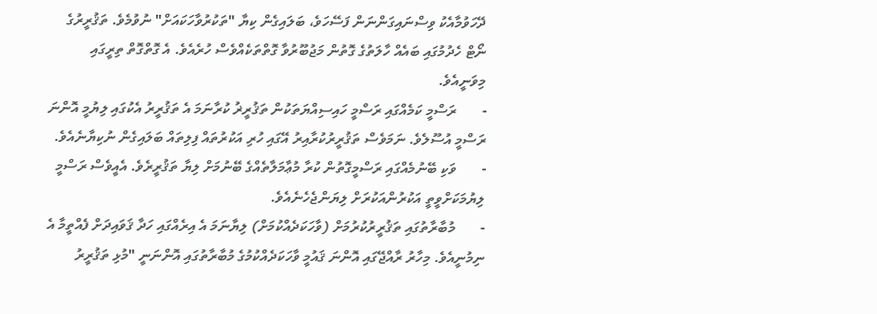ދޭހަވުމާއެކު ވިސްނައިގަންނަން ފަސޭހަވެ، ބަލައިގެން ކިޔާ "ތަކުރުވާހަކައަށް" ނުވުމެވެ. ތަޤުރީރުގެ ނޯޓް ހެދުމުގައި ބައެއް ހާލަތުގެ ގޮތުން މަޖުބޫރުވާ ގޮތްތަކެއްވެސް ހުރެއެވެ. އެ ގޮތްގޮތް ތިރީގައި މިވަނީއެވެ.
-       ރަސްމީ ކަމެއްގައި ރަސްމީ ހައިސިއްޔަތަކުން ތަޤުރީޜު ކުރާނަމަ އެ ތަޤުރީރު އެކުގައި ލިޔުމީ އޮންނަ ރަސްމީ އުސޫލެވެ. ނަމަވެސް ތަޤުރީރުކުރާއިރު އޭގައި ހުރި އަކުރުތައް ފިލިތައް ބަލައިގެން ނުކިޔާނެއެވެ.
-       ވަކި ބޭނުމެއްގައި ރަސްމީގޮތުން ކުރާ މުޢާމަލާތެއްގެ ބޭނުމަށް ލިޔާ ތަޤުރީރެވެ. އެއީވެސް ރަސްމީ ލިޔުމަކަށްވީތީ އަކުރުންއަކުރަށް ލިޔަންޖެހެނެއެވެ.
-       މުބާރާތުގައި ތަޤުރީރުކުރުމަށް (ވާހަކަދެއްކުމަށް) ލިޔާނަމަ އެ އިރެއްގައި ހަދާ ޤަވައިދަށް ފެއްތީމާ އެ ނިމުނީއެވެ. މިހާރު ރާއްޖޭގައި އޮންނަ ޤައުމީ ވާހަކަދެއްކުމުގެ މުބާރާތުގައި އޮންނަނީ "މުޅި ތަޤުރީރު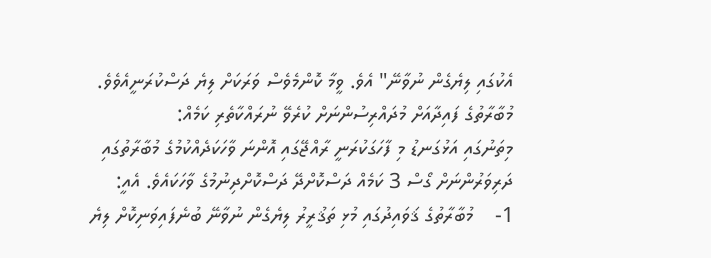އެކުގައި ލިޔެގެން ނުވާނޭ" އެވެ. ވީމާ ކޮންމެވެސް ވަރަކަށް ލިޔެ ދަސްކުރަނީއެވެވެ.
މުބާރާތުގެ ފައިދާއަށް މުދައްރިސުންނަށް ކުރެވޭ ނުރައްކާތެރި ކަމެއް:
މިތަނުގައި އަޅުގަނޑު މި ފާހަގަކުރަނީ ރާއްޖޭގައި އޮންނަ ވާހަކަދެއްކުމުގެ މުބާރާތުގައި ދަރިވަރުންނަށް ގޯސް 3 ކަމެއް ދަސްކޮށްދޭ ދަސްކޮށްދިނުމުގެ ވާހަކައެވެ. އެއީ:
1-    މުބާރާތުގެ ޤަވައިދުގައި މުޅި ތަޤުރީރު ލިޔެގެން ނުވާނޭ ބުނެފައިވަނިކޮށް ލިޔެ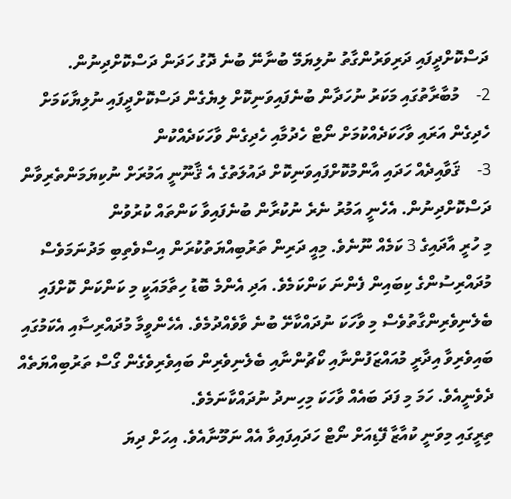ދަސްކޮށްދީފައި ދަރިވަރުންގާތު ނުލިޔަމޭ ބުނާނޭ ބުނެ ދޮގު ހަދަން ދަސްކޮށްދިނުން.
2-    މުބާރާތުގައި މަކަރު ނުހަދާން ބުނެފައިވަނިކޮށް ލިޔެގެން ދަސްކޮށްދީފައި ނުލިޔާކަމަށް ހެދިގެން އަރައި ވާހަކަދެއްކުމަށް ނޯޓް ހެދުމާއި ހެދިގެން ވާހަކަދެއްކުން
3-    ޤަވާއިދެއް ހަދައި އާންމުކޮށްފައިވަނިކޮށް ދައުލަތުގެ އެ ޤާނޫނީ އަމުރަށް ނުކިޔަމަންތެރިވާން ދަސްކޮށްދިނުން. އެހެނީ އަމުރު ނެރެ ނުކުރާން ބުނެފައިވާ ކަންތައް ކުރުވުން
މި ހުރީ އާދައިގެ 3 ކަމެއް ނޫނެވެ. މިއީ ދަރިން ތަރުބިއްޔަތުކުރަން އިސްވެތިބި މަދުނަމަވެސް މުދައްރިސުންގެ ކިބައިން ފެންނަ ކަންކަމެވެ. އަދި އެންމެ ބޮޑު ހިތާމައަކީ މި ކަންކަން ކޮށްފައި ބެލެނިވެރިންގާތުވެސް މި ވާހަކަ ނުދައްކާށޭ ބުނެ ވާވެއްދުމެވެ. އެހެންވީމާ މުދައްރިސާއި އެކަމުގައި ބައިވެރިވާ އިދާރީ މުއައްޒަފުންނާއި ކޯޗުންނާއި ބެލެނިވެރިން ބައިވެރިވެގެން ގޯސް ތަރުބިއްޔަތެއް ދެވެނީއެވެ. ހަމަ މި ފަދަ ބައެއް ވާހަކަ މިހިނދު ނުދައްކާނަމެވެ.
ތިރީގައި މިވަނީ ކުއާޒާ ފޭޑިއަށް ނޯޓް ހަދައިފައިވާ އެއް ނަމޫނާއެވެ. އިހަށް ދިޔަ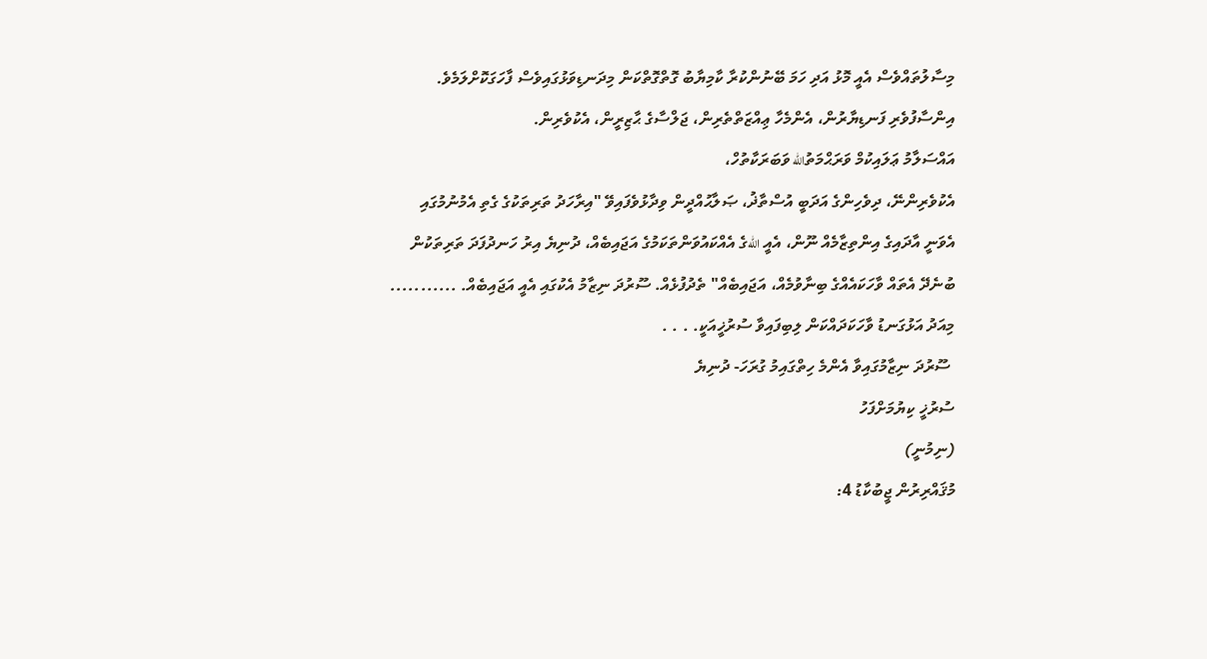މިސާލުތައްވެސް އެއީ މޮޅު އަދި ހަމަ ބޭނުންކުރާ ކާމިޔާބު ގޮތްގޮތްކަން މިދަނޑިވަޅުގައިވެސް ފާހަގަކޮށްލަމެވެ.
އިންސާފުވެރި ފަނޑިޔާރުން، އެންމެހާ ޢިއްޒަތްތެރިން، ޖަލްސާގެ ޙާޒިރީން، އެކުވެރިން.
އައްސަލާމު ޢަލައިކުމް ވަރަޙްމަތުالله ވަބަރަކާތުހް،
އެކުވެރިންނޭ، ދިވެހިންގެ އަދަބީ އުސްތާޛު، ޞަލާޙުއްދީން ވިދާޅުވެފައިވޭ "އިރާހަދު ތަރިތަކުގެ ގެތި އެމުނުމުގައި އެވަނީ އާދައިގެ އިންތިޒާމެއް ނޫން، އެއީ اللهގެ އެއްކައުވަންތަކަމުގެ އަޖައިބެއް، ދުނިޔެ އިރު ހަނދުފަދަ ތަރިތަކުން ބުނެދޭ އެތައް ވާހަކައެއްގެ ބިނާވުމެއް، އަޖައިބެއް" ތެދުފުޅެއް. ސޫރުދަ ނިޒާމު އެކުގައި އެއީ އަޖައިބެއް. ........... މިއަދު އަޅުގަނޑު ވާހަކަދައްކަން ލިބިފައިވާ ސުރުޚީއަކީ. . . .
 ސޫރުދަ ނިޒާމުގައިވާ އެންމެ ހިތްގައިމު ގުރަހަ- ދުނިޔެ
ސުރުޚީ ކިޔުމަށްފަހު
(ނިމުނީ)
މުޤައްރިރުން ޖީބުކާޑު 4: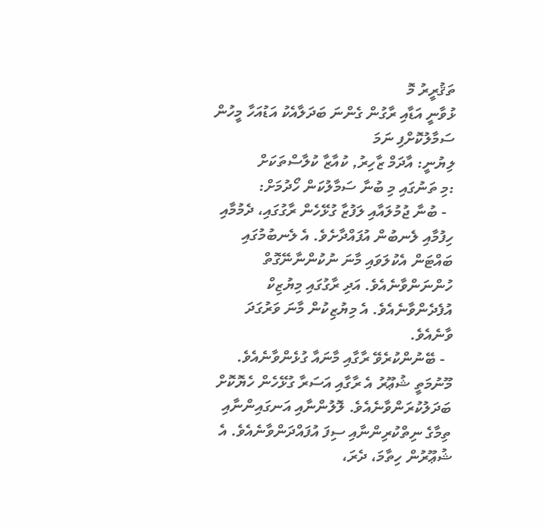ތަޤުރީރު މޮ
ޅުވާނީ އަޑާއި ރާގުން ގެންނަ ބަދަލާއެކު އަޑުއަހާ މީހުން ސަމާލުކޮށްފި ނަމަ
ލިޔުނީ: އާދަމް ޒާހިރު, ކުއާޒާ ކުލާސްތަކަށް
:މި ތަނުގައި މި ބުނާ ސަމާލުކަން ހޯދުމަށް:
  - ބުނާ ޖުމުލައާއި ލަފުޒާ ގުޅޭހެން ރާގުގައި، ދެމުމާއި ހިފުމާއި ލެނބުން އުފައްދާށެވެ. އެ ލެނބުމުގައި ބައްޓަން އެކުލަވައި މާނަ ނުކުންނާނޭގޮތް ހުންނަންވާނެއެވެ. އަދި ރާގުގައި މިޔުޒިކް އުފެދެންވާނެއެވެ. އެ މިޔުޒިކުން މާނަ ވަރުގަދަ ވާނެއެވެ.
  - ބޭނުންކުރެވޭ ރާގާއި މާނައާ ގުޅެންވާނެއެވެ. މޫނުމަތީ ޝުޢޫރު އެ ރާގާއި އަސަރާ ގުޅޭހެން ހެޔޮކޮށް ބަދަލުކުރަންވާނެއެވެ. ލޮލުންނާއި އަނގައިންނާއި ތިމާގެ ނިތްކުރިންނާއި ސިފަ އުފައްދަންވާނެއެވެ. އެ ޝުޢޫރުން ހިތާމަ، ދެރަ،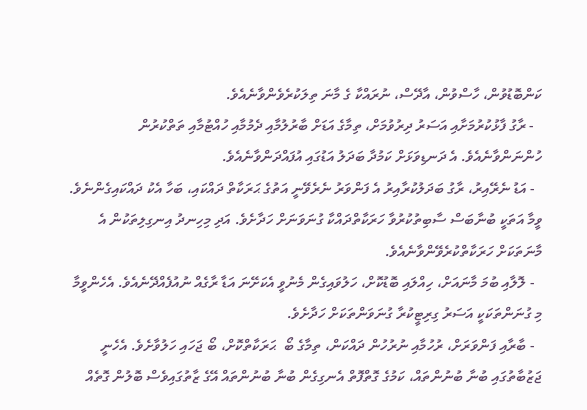ކަންބޮޑުވުން، ހާސްވުން، އާދޭސް، ނުރައްކާ ގެ މާނަ ތިލަކުރެވެންވާނެއެވެ.
  - ރާގު ފާޅުކުރުމަށާއި އަސަރު ދިރުވުމަށް، ތިމާގެ އަޑަށް ބާރުލުމާއި ދެމުމާއި ހުއްޓުމާއި ތަތްކުރުން ހުންނަންވާނެއެވެ. އެ ދަނޑިވަޅަށް ކަމުދާ ބަދަލު އަޑުގައި އުފައްދަންވާނެއެވެ.
  - އަޑު ނެރޭއިރު، ރާގު ބަދަލުކުރާއިރު އެ ފަންވަރު ނެރެވޭނީ އަތުގެ ޙަރަކާތް ދައްކައި، ބަހާ އެކު ދައްކައިގެންނެވެ. ވީމާ އަތަކީ ބުނާބަސް ސާބިތުކުރުވާ ހަރަކާތްދައްކާ ގުނަވަނަށް ހަދާށެވެ. އަދި މިހިނދު އިނގިލިތަކުން އެ މާނަތަކަށް ހަރަކާތްކުރެވޭންވާނެއެވެ.
  - ލޮލާއި ބުމަ މާނައަށް، ހިއްލައި ބޮޑުކޮށް، ހަލުވައިގެން މެނުވީ އެކަށޭނަ އަޑާ ރާގެއް ނުއުފެއްދޭނެއެވެ. އެހެންވީމާ މި ގުނަންތަކަކީ އަސަރު ގިރިޓީކުރާ ގުނަވަންތަކަށް ހަދާށެވެ.
  - ބާރާއި ފަންވަރަށް، ރުހުމާއި ނުރުހުން ދައްކަން، ތިމާގެ ބޯ  ޙަރަކާތްކޮށް، ބޯ ޖަހައި ހަލުވާށެވެ. އެހެނީ ޖަޒުބާތުގައި ބުނާ ބުނުންތައް، ކަމުގެ ގޮތްފޮތް އެނގިގެން ބުނާ ބުނުންތައް އޭގެ ޒާތުގައިވެސް ބޮލުން ގޮތެއް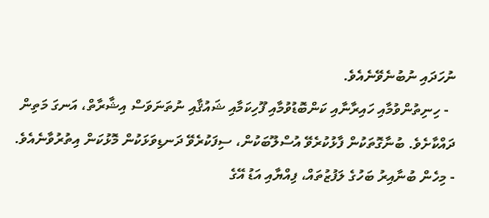ނުހަދައި ނުބުނެވޭނެއެވެ.
  - ހިނިތުންވުމާއި ހައިރާނާއި ކަންބޮޑުވުމާއި ފޫހިކަމާއި ޝައުޤާއި ނުތަނަވަސް އިޝާރާތް، އަނގަ މަތިން ދައްކާށެވެ. ބުނާގޮތަކުން ފާޅުކުރެވޭ އުސްލޫބަކުން، ސިފަކުރެވޭ ދަނޑިވަޅަކުން މޮޅުކަން އިތުރުވާނެއެވެ.
- މިހެން ބުނާއިރު ބަހުގެ ލަފުޒުތައް، ފިއްޔާއި އަޑު އޭގެ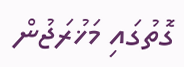ގޮތުގައި މަޚުރަޖުން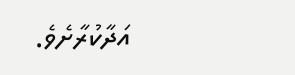އަދާކުރާށެވެ.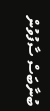ބުނާބަސް ސާފުވުން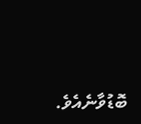ބޮޑުވާނެއެވެ.